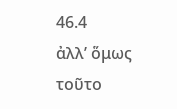46.4
ἀλλʼ ὅμως τοῦτο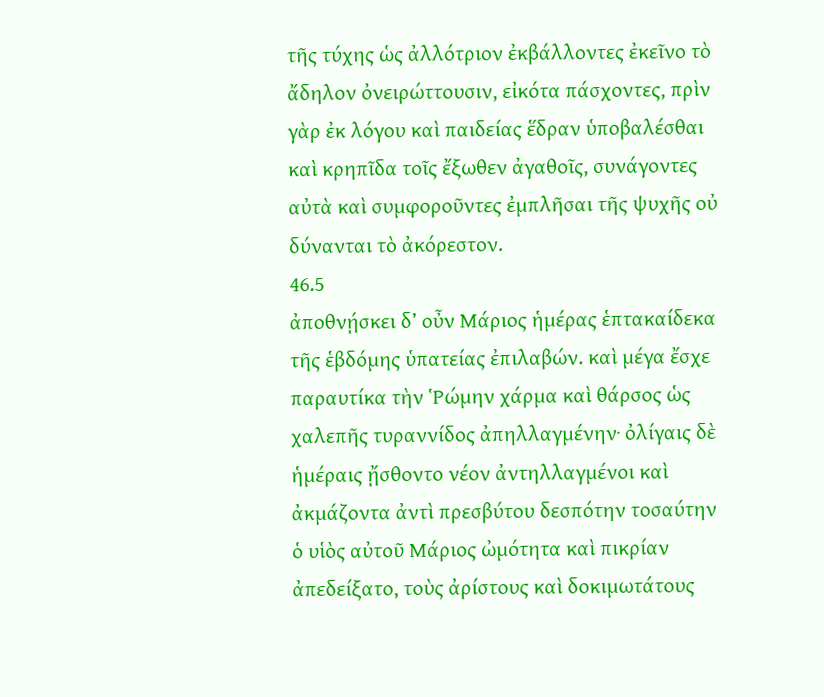τῆς τύχης ὡς ἀλλότριον ἐκβάλλοντες ἐκεῖνο τὸ ἄδηλον ὀνειρώττουσιν, εἰκότα πάσχοντες, πρὶν γὰρ ἐκ λόγου καὶ παιδείας ἕδραν ὑποβαλέσθαι καὶ κρηπῖδα τοῖς ἔξωθεν ἀγαθοῖς, συνάγοντες αὐτὰ καὶ συμφοροῦντες ἐμπλῆσαι τῆς ψυχῆς οὐ δύνανται τὸ ἀκόρεστον.
46.5
ἀποθνῄσκει δ’ οὖν Μάριος ἡμέρας ἑπτακαίδεκα τῆς ἑβδόμης ὑπατείας ἐπιλαβών. καὶ μέγα ἔσχε παραυτίκα τὴν Ῥώμην χάρμα καὶ θάρσος ὡς χαλεπῆς τυραννίδος ἀπηλλαγμένην· ὀλίγαις δὲ ἡμέραις ᾔσθοντο νέον ἀντηλλαγμένοι καὶ ἀκμάζοντα ἀντὶ πρεσβύτου δεσπότην τοσαύτην ὁ υἱὸς αὐτοῦ Μάριος ὠμότητα καὶ πικρίαν ἀπεδείξατο, τοὺς ἀρίστους καὶ δοκιμωτάτους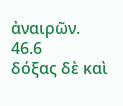ἀναιρῶν.
46.6
δόξας δὲ καὶ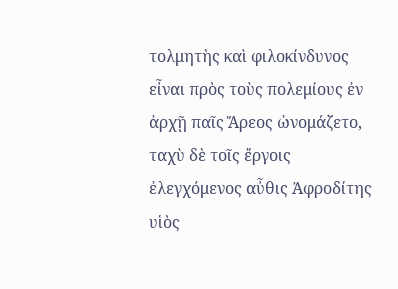τολμητὴς καὶ φιλοκίνδυνος εἶναι πρὸς τοὺς πολεμίους ἐν ἀρχῇ παῖς Ἄρεος ὠνομάζετο, ταχὺ δὲ τοῖς ἔργοις ἐλεγχόμενος αὖθις Ἀφροδίτης υἱὸς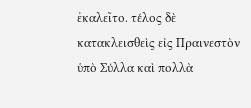ἐκαλεῖτο. τέλος δὲ κατακλεισθεὶς εἰς Πραινεστὸν ὑπὸ Σύλλα καὶ πολλὰ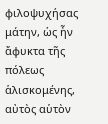φιλοψυχήσας μάτην, ὡς ἦν ἄφυκτα τῆς πόλεως ἁλισκομένης, αὐτὸς αὑτὸν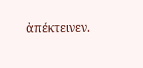ἀπέκτεινεν.